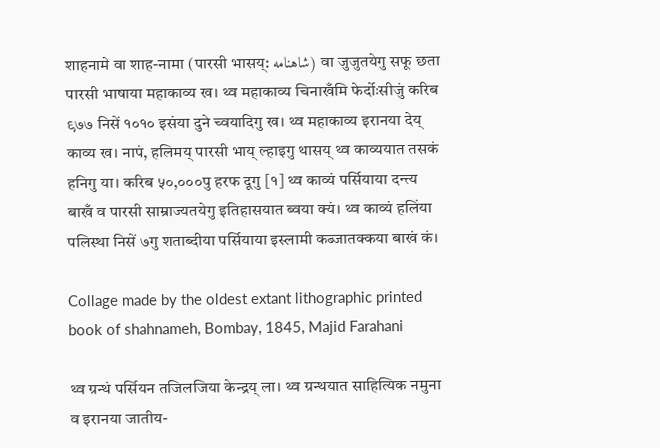शाहनामे वा शाह-नामा (पारसी भासय्: شاهنامه) वा जुजुतयेगु सफू छता पारसी भाषाया महाकाव्य ख। थ्व महाकाव्य चिनाखँमि फेर्दोःसीजुं करिब ९७७ निसें १०१० इसंया दुने च्वयादिगु ख। थ्व महाकाव्य इरानया देय्‌ काव्य ख। नापं, हलिमय् पारसी भाय्‌ ल्हाइगु थासय् थ्व काव्ययात तसकं हनिगु या। करिब ५०,०००पु हरफ दूगु [१] थ्व काव्यं पर्सियाया दन्त्य बाखँ व पारसी साम्राज्यतयेगु इतिहासयात ब्वया क्यं। थ्व काव्यं हलिंया पलिस्था निसें ७गु शताब्दीया पर्सियाया इस्लामी कब्जातक्कया बाखं कं।

Collage made by the oldest extant lithographic printed book of shahnameh, Bombay, 1845, Majid Farahani

थ्व ग्रन्थं पर्सियन तजिलजिया केन्द्रय् ला। थ्व ग्रन्थयात साहित्यिक नमुना व इरानया जातीय-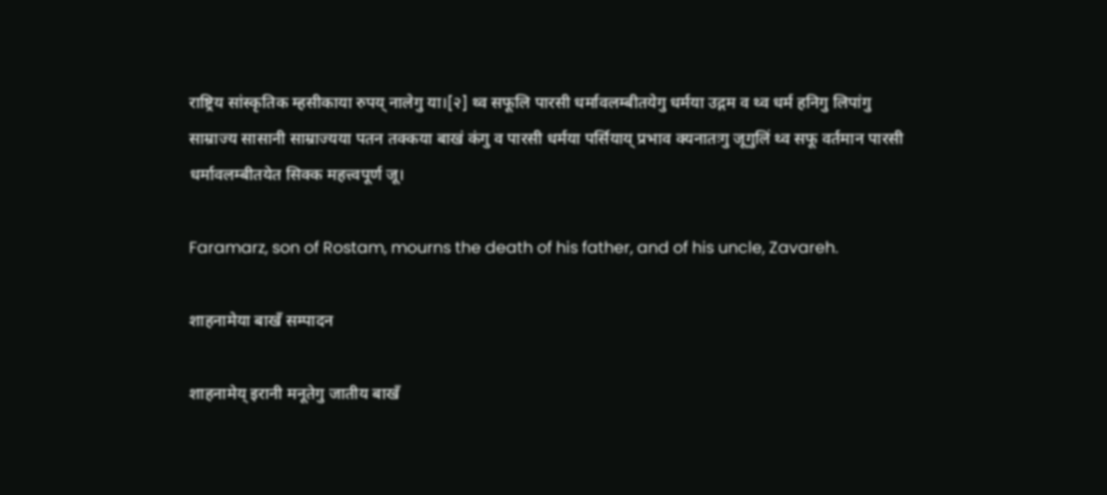राष्ट्रिय सांस्कृतिक म्हसीकाया रुपय् नालेगु या।[२] थ्व सफूलि पारसी धर्मावलम्बीतयेगु धर्मया उद्गम व थ्व धर्म हनिगु लिपांगु साम्राज्य सासानी साम्राज्यया पतन तक्कया बाखं कंगु व पारसी धर्मया पर्सियाय् प्रभाव क्यनातःगु जूगुलिं थ्व सफू वर्तमान पारसी धर्मावलम्बीतयेत सिक्क महत्त्वपूर्ण जू।

Faramarz, son of Rostam, mourns the death of his father, and of his uncle, Zavareh.

शाहनामेया बाखँ सम्पादन

शाहनामेय् इरानी मनूतेगु जातीय बाखँ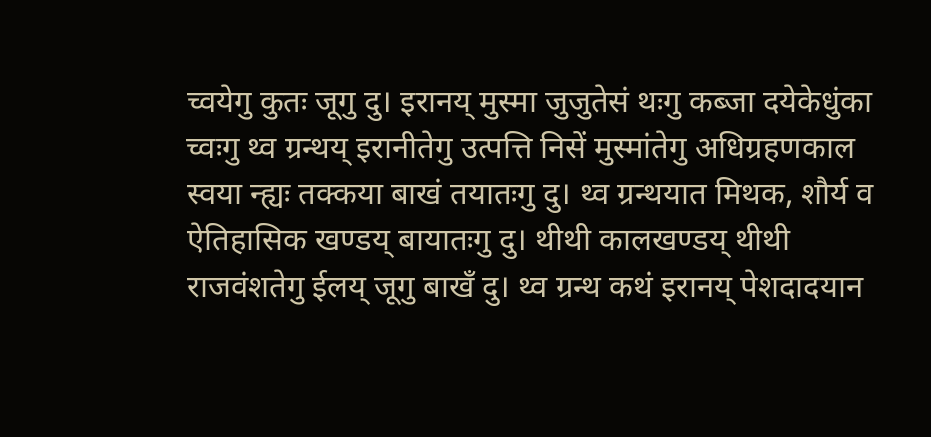च्वयेगु कुतः जूगु दु। इरानय् मुस्मा जुजुतेसं थःगु कब्जा दयेकेधुंका च्वःगु थ्व ग्रन्थय् इरानीतेगु उत्पत्ति निसें मुस्मांतेगु अधिग्रहणकाल स्वया न्ह्यः तक्कया बाखं तयातःगु दु। थ्व ग्रन्थयात मिथक, शौर्य व ऐतिहासिक खण्डय् बायातःगु दु। थीथी कालखण्डय् थीथी राजवंशतेगु ईलय् जूगु बाखँ दु। थ्व ग्रन्थ कथं इरानय् पेशदादयान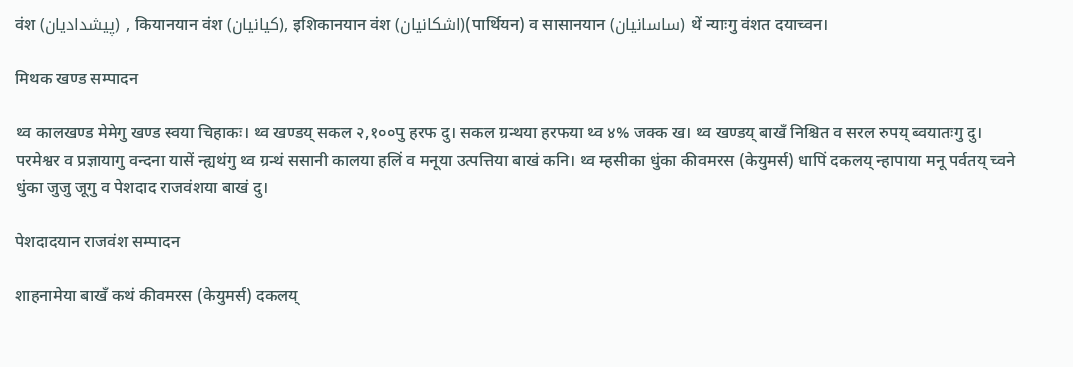वंश (پیشدادیان) , कियानयान वंश (کیانیان), इशिकानयान वंश (اشکانیان)(पार्थियन) व सासानयान (ساسانیان) थें न्याःगु वंशत दयाच्वन।

मिथक खण्ड सम्पादन

थ्व कालखण्ड मेमेगु खण्ड स्वया चिहाकः। थ्व खण्डय् सकल २,१००पु हरफ दु। सकल ग्रन्थया हरफया थ्व ४% जक्क ख। थ्व खण्डय् बाखँ निश्चित व सरल रुपय् ब्वयातःगु दु। परमेश्वर व प्रज्ञायागु वन्दना यासें न्ह्यथंगु थ्व ग्रन्थं ससानी कालया हलिं व मनूया उत्पत्तिया बाखं कनि। थ्व म्हसीका धुंका कीवमरस (केयुमर्स) धापिं दकलय् न्हापाया मनू पर्वतय् च्वने धुंका जुजु जूगु व पेशदाद राजवंशया बाखं दु।

पेशदादयान राजवंश सम्पादन

शाहनामेया बाखँ कथं कीवमरस (केयुमर्स) दकलय्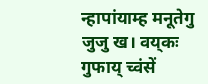न्हापांयाम्ह मनूतेगु जुजु ख। वय्‌कः गुफाय् च्वंसें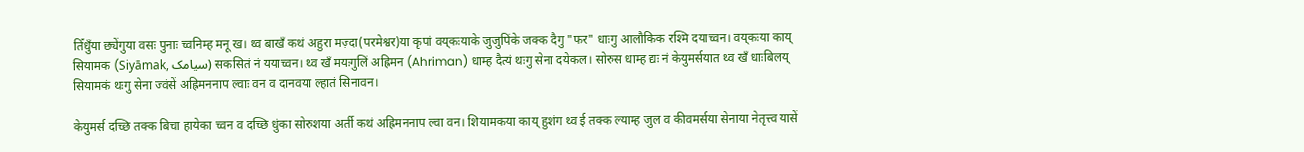तिँधुँया छ्येंगुया वसः पुनाः च्वनिम्ह मनू ख। थ्व बाखँ कथं अहुरा मज़्दा(परमेश्वर)या कृपां वय्‌कःयाके जुजुपिंके जक्क दैगु "फर" धाःगु आलौकिक रश्मि दयाच्वन। वय्‌कःया काय् सियामक (Siyāmak, سیامک) सकसितं नं ययाच्वन। थ्व खँ मयःगुलिं अह्रिमन (Ahriman) धाम्ह दैत्यं थःगु सेना दयेकल। सोरुस धाम्ह द्यः नं केयुमर्सयात थ्व खँ धाःबिलय् सियामकं थःगु सेना ज्वंसें अह्रिमननाप ल्वाः वन व दानवया ल्हातं सिनावन।

केयुमर्स दच्छि तक्क बिचा हायेका च्वन व दच्छि धुंका सोरुशया अर्ती कथं अह्रिमननाप ल्वा वन। शियामकया काय् हुशंग थ्व ई तक्क ल्याम्ह जुल व कीवमर्सया सेनाया नेतृत्त्व यासें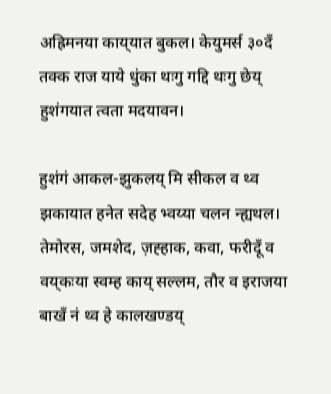अह्रिमनया काय्‌यात बुकल। केयुमर्स ३०दँ तक्क राज याये धुंका थःगु गद्दि थःगु छेय् हुशंगयात त्वता मदयावन।

हुशंगं आकल-झुकलय् मि सीकल व थ्व झकायात हनेत सदेह भ्वय्या चलन न्ह्यथल। तेमोरस, जमशेद, ज़ह्हाक, कवा, फरीदूँ व वय्‌कःया स्वम्ह काय् सल्लम, तौर व इराजया बाखँ नं थ्व हे कालखण्डय्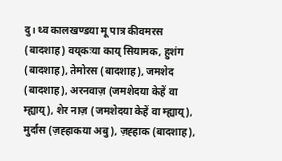दु। थ्व कालखण्डया मू पात्र कीवमरस (बादशाह) वय्‌कःया काय् सियामक, हुशंग (बादशाह), तेमोरस (बादशाह), जमशेद (बादशाह), अरनवाज़ (जमशेदया केहें वा म्ह्याय्), शेर नाज़ (जमशेदया केहें वा म्ह्याय्), मुर्दास (ज़ह्हाकया अबु), ज़ह्हाक (बादशाह),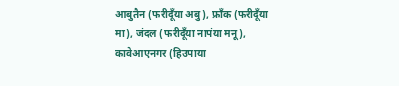आबुतैन (फरीदूँया अबु), फ्रॉंक (फरीदूँया मा), जंदल (फरीदूँया नापंया मनू), कावेआएनगर (हिउपाया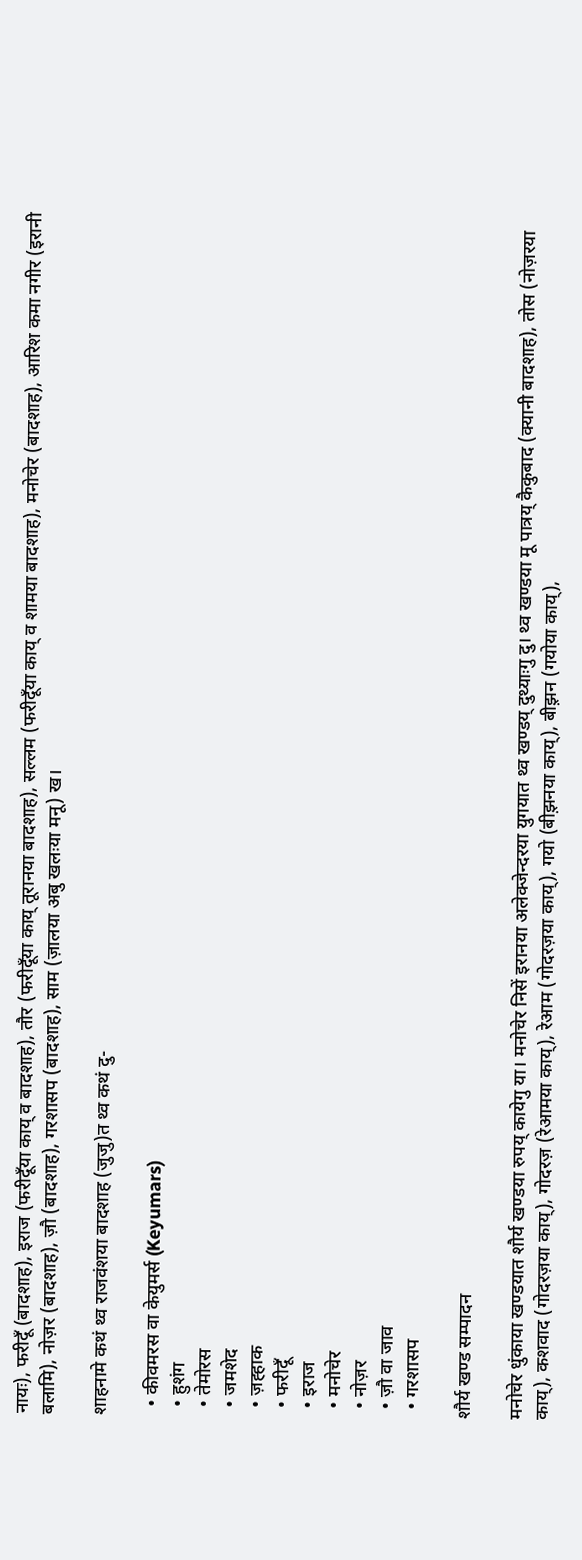नायः), फरीदूँ (बादशाह), इराज (फरीदूँया काय् व बादशाह), तौर (फरीदूँया काय् तूरानया बादशाह), सल्लम (फरीदूँया काय् व शामया बादशाह), मनोचेर (बादशाह), आरिश कमा नगीर (इरानी बलामि), नोज़र (बादशाह), ज़ौ (बादशाह), गरशासप (बादशाह), साम (ज़ालया अबु खलःया मनू) ख।

शाहनामे कथं थ्व राजवंशया बादशाह (जुजु)त थ्व कथं दु-

  • कीवमरस वा केयुमर्स (Keyumars)
  • हुशंग
  • तेमोरस
  • जमशेद
  • ज़ह्हाक
  • फरीदूँ
  • इराज
  • मनोचेर
  • नोज़र
  • ज़ौ वा जाव
  • गरशासप

शौर्य खण्ड सम्पादन

मनोचेर धुंकाया खण्डयात शौर्य खण्डया रुपय् कायेगु या। मनोचेर निसें इरानया अलेक्जेन्दरया युगयात थ्व खण्डय् दुथ्याःगु दु। थ्व खण्डया मू पात्रय् कैकुबाद (क्यानी बादशाह), तोस (नोज़रया काय्), कशवाद (गोदरज़या काय्), गोदरज़ (रेआमया काय्), रेआम (गोदरज़या काय्), गयो (बीझ़नया काय्), बीझ़न (गयोया काय्),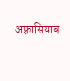अफ़्रासियाब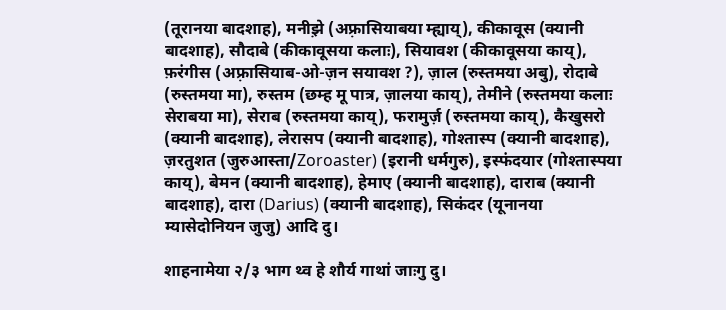(तूरानया बादशाह), मनीझ़े (अफ़्रासियाबया म्ह्याय्), कीकावूस (क्यानी बादशाह), सौदाबे (कीकावूसया कलाः), सियावश (कीकावूसया काय्), फ़रंगीस (अफ़्रासियाब-ओ-ज़न सयावश ?), ज़ाल (रुस्तमया अबु), रोदाबे (रुस्तमया मा), रुस्तम (छम्ह मू पात्र, ज़ालया काय्), तेमीने (रुस्तमया कलाः सेराबया मा), सेराब (रुस्तमया काय्), फरामुर्ज़ (रुस्तमया काय्), कैखुसरो (क्यानी बादशाह), लेरासप (क्यानी बादशाह), गोश्तास्प (क्यानी बादशाह), ज़रतुशत (जुरुआस्ता/Zoroaster) (इरानी धर्मगुरु), इस्फंदयार (गोश्तास्पया काय्), बेमन (क्यानी बादशाह), हेमाए (क्यानी बादशाह), दाराब (क्यानी बादशाह), दारा (Darius) (क्यानी बादशाह), सिकंदर (यूनानया म्यासेदोनियन जुजु) आदि दु।

शाहनामेया २/३ भाग थ्व हे शौर्य गाथां जाःगु दु।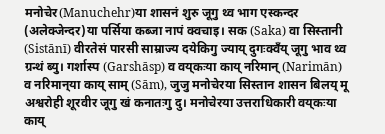मनोचेर(Manuchehr)या शासनं शुरु जूगु थ्व भाग एस्कन्दर (अलेक्जेन्दर)या पर्सिया कब्जा नापं क्वचाइ। सक (Saka) वा सिस्तानी (Sistānī) वीरतेसं पारसी साम्राज्य दयेकिगु ज्याय् दुगःक्वँय् जूगु भाव थ्व ग्रन्थं ब्यु। गर्शास्प (Garshāsp) व वय्‌कःया काय् नरिमान् (Narimān) व नरिमान्‌या काय् साम् (Sām), जुजु मनोचेरया सिस्तान शासन बिलय् मू अश्वरोही शूरवीर जूगु खं कनातःगु दु। मनोचेरया उत्तराधिकारी वय्‌कःया काय्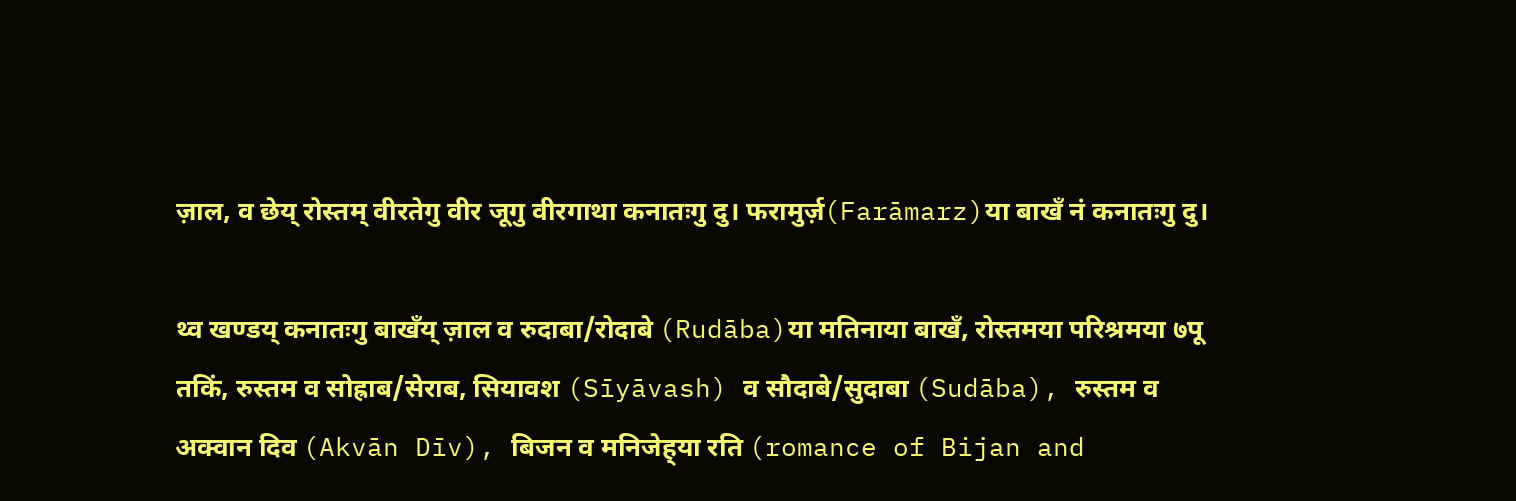ज़ाल, व छेय् रोस्तम् वीरतेगु वीर जूगु वीरगाथा कनातःगु दु। फरामुर्ज़(Farāmarz)या बाखँ नं कनातःगु दु।

थ्व खण्डय् कनातःगु बाखँय् ज़ाल व रुदाबा/रोदाबे (Rudāba)या मतिनाया बाखँ, रोस्तमया परिश्रमया ७पू तकिं, रुस्तम व सोह्राब/सेराब, सियावश (Sīyāvash) व सौदाबे/सुदाबा (Sudāba), रुस्तम व अक्वान दिव (Akvān Dīv), बिजन व मनिजेह्‌या रति (romance of Bijan and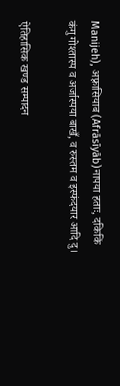Manijeh), अफ़्रासियाब (Afrāsīyāb)नापया हताः, दकिकिं कंगु गोश्तास्प व अर्जास्पया बाखँ, व रुस्तम व इस्फंदयार आदि दु।

ऐतिहासिक खण्ड सम्पादन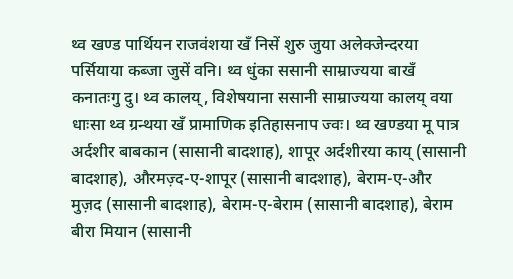थ्व खण्ड पार्थियन राजवंशया खँ निसें शुरु जुया अलेक्जेन्दरया पर्सियाया कब्जा जुसें वनि। थ्व धुंका ससानी साम्राज्यया बाखँ कनातःगु दु। थ्व कालय्, विशेषयाना ससानी साम्राज्यया कालय् वया धाःसा थ्व ग्रन्थया खँ प्रामाणिक इतिहासनाप ज्वः। थ्व खण्डया मू पात्र अर्दशीर बाबकान (सासानी बादशाह), शापूर अर्दशीरया काय् (सासानी बादशाह), औरमज़्द-ए-शापूर (सासानी बादशाह), बेराम-ए-और मुज़द (सासानी बादशाह), बेराम-ए-बेराम (सासानी बादशाह), बेराम बीरा मियान (सासानी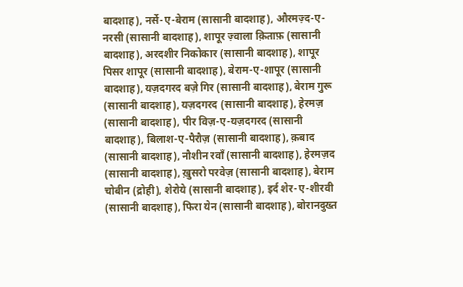बादशाह), नर्से-ए-बेराम (सासानी बादशाह), औरमज़्द-ए-नरसी (सासानी बादशाह), शापूर ज़्वाला क़िताफ़ (सासानी बादशाह), अरदशीर निकोकार (सासानी बादशाह), शापूर पिसर शापूर (सासानी बादशाह), बेराम-ए-शापूर (सासानी बादशाह), यज़दगरद बज़े गिर (सासानी बादशाह), बेराम गुरू (सासानी बादशाह), यज़दगरद (सासानी बादशाह), हेरमज़ (सासानी बादशाह), पीर विज़-ए-यज़दगरद (सासानी बादशाह), बिलाश-ए-पैरौज़ (सासानी बादशाह), क़बाद (सासानी बादशाह), नौशीन रवाँ (सासानी बादशाह), हेरमज़द (सासानी बादशाह), ख़ुसरो परवेज़ (सासानी बादशाह), बेराम चोबीन (द्रोही), शेरोये (सासानी बादशाह), इर्द शेर-ए-शीरवी (सासानी बादशाह), फिरा येन (सासानी बादशाह), बोरानदुख्त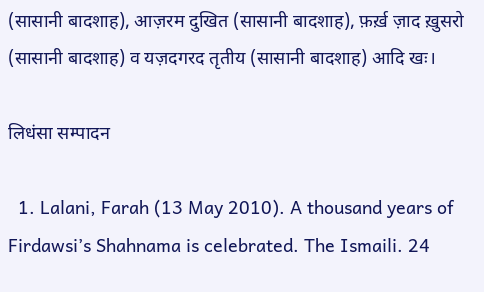(सासानी बादशाह), आज़रम दुखित (सासानी बादशाह), फ़र्ख़ ज़ाद ख़ुसरो (सासानी बादशाह) व यज़दगरद तृतीय (सासानी बादशाह) आदि खः।

लिधंसा सम्पादन

  1. Lalani, Farah (13 May 2010). A thousand years of Firdawsi’s Shahnama is celebrated. The Ismaili. 24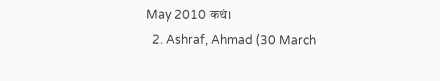May 2010 कथं।
  2. Ashraf, Ahmad (30 March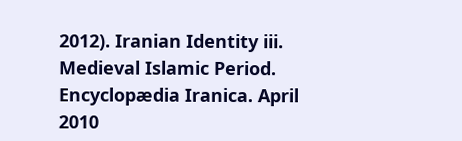2012). Iranian Identity iii. Medieval Islamic Period. Encyclopædia Iranica. April 2010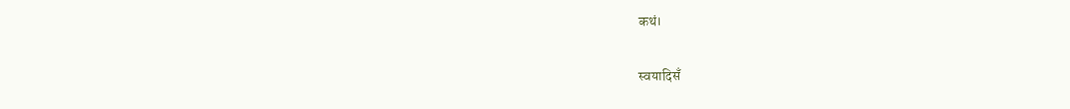कथं।

स्वयादिसँ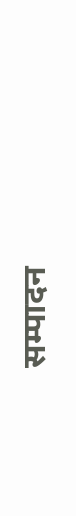सम्पादन